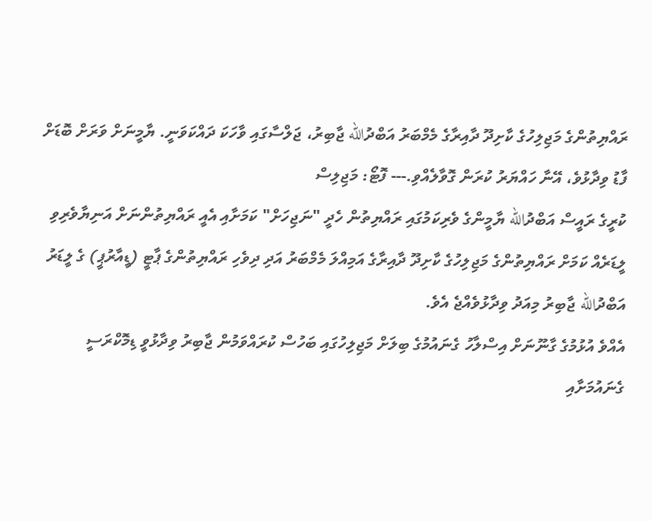ރައްޔިތުންގެ މަޖިލިހުގެ ކާށިދޫ ދާއިރާގެ މެމްބަރު އަބްދުالله ޖާބިރު، ޖަލްސާގައި ވާހަކަ ދައްކަވަނީ. ޔާމީނަށް ވަރަށް ބޮޑަށް ފާޑު ވިދާޅުވެ، އޭނާ ހައްޔަރު ކުރަން ގޮވާލެއްވި.--- ފޮޓޯ: މަޖިލިސް
ކުރީގެ ރައީސް އަބްދުالله ޔާމީންގެ ވެރިކަމުގައި ރައްޔިތުން ހެދީ "ނަޖިހަށް" ކަމަށާއި އެއީ ރައްޔިތުންނަށް އަނިޔާވެރިވި ލީޑަރެއް ކަމަށް ރައްޔިތުންގެ މަޖިލިހުގެ ކާށިދޫ ދާއިރާގެ އަމިއްލަ މެމްބަރު އަދި ދިވެހި ރައްޔިތުންގެ ޕާޓީ (ޑީއާރުޕީ) ގެ ލީޑަރު އަބްދުالله ޖާބިރު މިއަދު ވިދާޅުވެއްޖެ އެވެ.
އެއްވެ އުޅުމުގެ ގާނޫނަށް އިސްލާހު ގެނައުމުގެ ބިލަށް މަޖިލިހުގައި ބަހުސް ކުރައްވަމުން ޖާބިރު ވިދާޅުވީ ޑިމޮކްރަސީ ގެނައުމަށާއި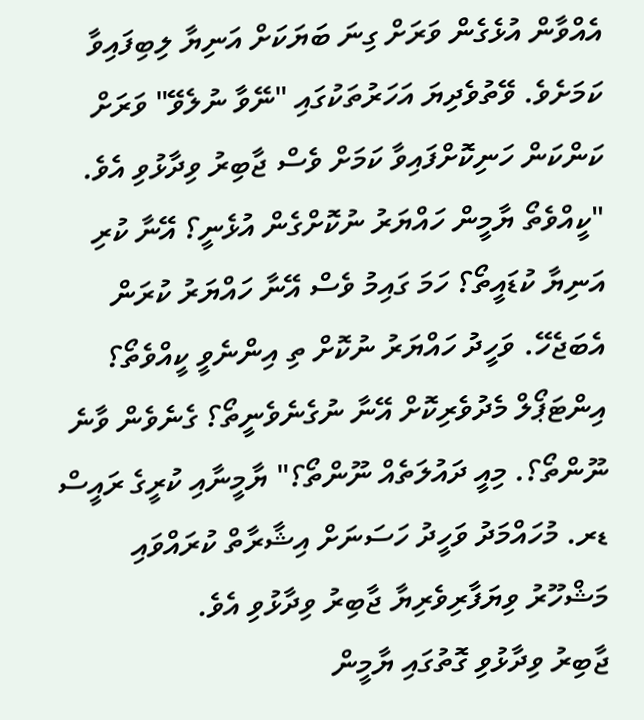އެއްވާން އުޅެގެން ވަރަށް ގިނަ ބަޔަކަށް އަނިޔާ ލިބިފައިވާ ކަމަށެވެ. ވޭތުވެދިޔަ އަހަރުތަކުގައި "ނޭވާ ނުލެވޭ" ވަރަށް ކަންކަން ހަނިކޮށްފައިވާ ކަމަށް ވެސް ޖާބިރު ވިދާޅުވި އެވެ.
"ކީއްވެތޯ ޔާމީން ހައްޔަރު ނުކޮށްގެން އުޅެނީ؟ އޭނާ ކުރި އަނިޔާ ކުޑައީތޯ؟ ހަމަ ގައިމު ވެސް އޭނާ ހައްޔަރު ކުރަން އެބަޖެހޭ. ވަހީދު ހައްޔަރު ނުކޮށް ތި އިންނެވީ ކީއްވެތޯ؟ އިންޓަޕޯލް މެދުވެރިކޮށް އޭނާ ނުގެނެވެނީތޯ؟ ގެނެވެން ވާނެ ނޫންތޯ؟. މިއީ ދައުލަތެއް ނޫންތޯ؟" ޔާމީނާއި ކުރީގެ ރައީސް ޑރ. މުހައްމަދު ވަހީދު ހަސަނަށް އިޝާރާތް ކުރައްވައި މަޝްހޫރު ވިޔަފާރިވެރިޔާ ޖާބިރު ވިދާޅުވި އެވެ.
ޖާބިރު ވިދާޅުވި ގޮތުގައި ޔާމީން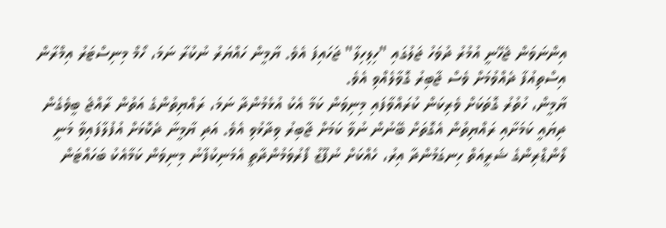އިންނަވަން ޖެހޭނީ އުމުރު ދުވަހު ޖަލުގައި "ހިލިހިލާ" ޖަހައިފަ އެވެ. ޔާމީން ހައްޔަރު ނުކުރާ ނަމަ، ހޯމް މިނިސްޓަރު އިމްރާން އިސްތިއުފާ ދެއްވުމަށް ވެސް ޖާބިރު ގޮވާލެއްވި އެވެ.
ޔާމީން، ހުތުރު ގޮތަކަށް ވެރިކަން ކުރައްވާފައި މިނިވަން ކަމާ އެކު އުޅެމުންދާ ނަމަ، ރައްޔިތުންގެ އަތުން ރާއްޖެ ބީވެގެން ދިޔައީ ކަމަށާއި ރައްޔިތުން އެގޮތަށް ބޭނުން ނުވާ ކަމަށް ޖާބިރު ވިދާޅުވި އެވެ. އަދި ޔާމީނާ ދެކޮޅަށް އުފުލާފައިވާ މަނީ ލޯންޑްރިންގެ ޝަރީއަތް ހިނގަމުންދާ އިރު، ހެއްކަށް ނުފޫޒު ފޯރުވަމުންދާތީ އެމަނިކުފާނު މިނިވަން ކަމާއެކު ބަހައްޓަން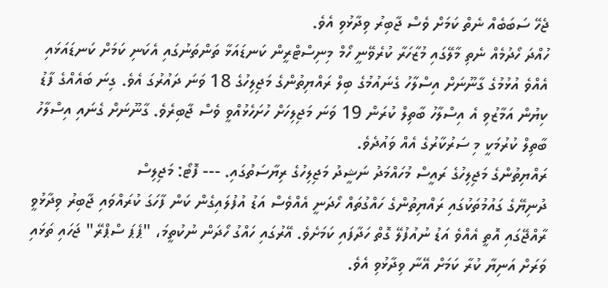ޖެހޭ ސަބަބެއް ނެތް ކަމަށް ވެސް ޖާބިރު ވިދާޅުވި އެވެ.
ހުއްދަ ހޯދުމެއް ނެތި މާލޭގައި މުޒާހަރާ ކުރެވޭނީ ހޯމް މިނިސްޓްރީން ކަނޑައަޅާ ތަންތަނުގައި އެކަނި ކަމަށް ކަނޑައަޅައި އެއްވެ އުޅުމުގެ ގާނޫނަށް އިސްލާހު ގެނައުމުގެ ބިލް ރައްޔިތުންގެ މަޖިލިހުގެ 18 ވަނަ ދައުރުގަ އެވެ. ގިނަ ބައެއްގެ ފާޑު ކިޔުން އަމާޒުވި އެ އިސްލާހު ބާތިލް ކުރަން 19 ވަނަ މަޖިލިހަށް ހުށަހެޅުއްވީ ވެސް ޖާބިރެވެ. ގާނޫނަށް ގެނައި އިސްލާހު ބާތިލް ކުރުމަކީ މި ސަރުކާރުގެ އެއް ވައުދެވެ.
ރައްޔިތުންގެ މަޖިލިހުގެ ރައީސް މުހައްމަދު ނަޝީދު މަޖިލިހުގެ ރިޔާސަތުގައި. --- ފޮޓޯ: މަޖިލިސް
ދުނިޔޭގެ ގައުމުތަކުގައި ރައްޔިތުންގެ ހައްގުތައް ހޯދަނީ އެއްވެސް އަޑު އުފުލައިގެން ކަން ފާހަގަ ކުރައްވައި ޖާބިރު ވިދާޅުވީ ރާއްޖޭގައި އޮތީ އެއްވެ އަޑު ނުއުފުލޭ ގޮތް ހަދާފައި ކަމަށެވެ. އޭރުގައި ހައްގު ހޯދަން ނުކުތީމަ، "ޕެޕަ ސްޕްރޭ" ޖަހައި ތަޅައި ވަރަށް އަނިޔާ ކުރާ ކަމަށް އޭނާ ވިދާޅުވި އެވެ.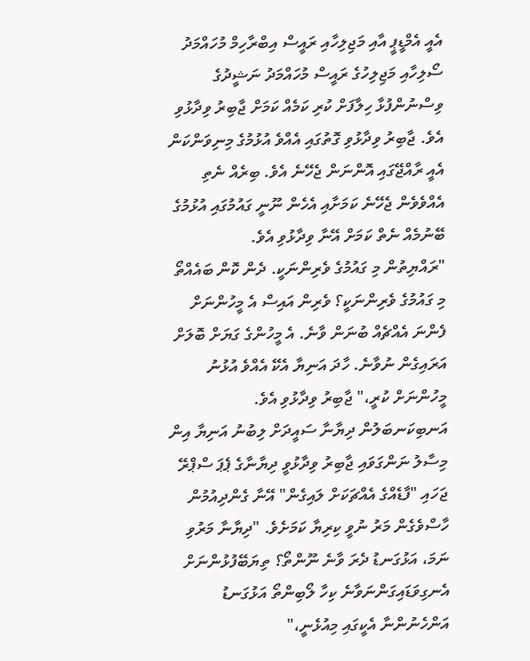އެއީ އެމްޑީޕީ އާއި މަޖިލިހާއި ރައީސް އިބްރާހިމް މުހައްމަދު ސޯލިހާއި މަޖިލިހުގެ ރައީސް މުހައްމަދު ނަޝީދުގެ ވިސްނުންފުޅާ ހިލާފަށް ކުރި ކަމެއް ކަމަށް ޖާބިރު ވިދާޅުވި އެވެ. ޖާބިރު ވިދާޅުވި ގޮތުގައި އެއްވެ އުޅުމުގެ މިނިވަންކަން އެއީ ރާއްޖޭގައި އޮންނަން ޖެހޭނެ އެވެ. ބިރެއް ނެތި އެއްވެވެން ޖެހޭނެ ކަމަށާއި އެހެން ނޫނީ ގައުމުގައި އުޅުމުގެ ބޭނުމެއް ނެތް ކަމަށް އޭނާ ވިދާޅުވި އެވެ.
"ރައްޔިތުން މި ގައުމުގެ ވެރިންނަކީ. ދެން ކޮން ބައެއްތޯ މި ގައުމުގެ ވެރިންނަކީ؟ ވެރިން އައިސް އެ މީހުންނަށް ފެންނަ އެއްޗެއް ބުނަން ވާނެ. އެ މީހުންގެ ގަޔަށް ބޮލަށް އަރައިގެން ނުވާނެ. ހާދަ އަނިޔާ އެކޭ އެއްވެ އުޅުނު މީހުންނަށް ކުރީ،" ޖާބިރު ވިދާޅުވި އެވެ.
އަނބިކަނބަލުން ދިޔާނާ ސައީދަށް ލިބުނު އަނިޔާ އިން މިސާލު ނަންގަވައި ޖާބިރު ވިދާޅުވީ ދިޔާނާގެ ޕެޕަ ސްޕްރޭ ޖަހައި "ފާޑެއްގެ އެއްޗަކަށް ލައިގެން" އޭނާ ގެންދިއުމުން ހާސްވެގެން މަރު ނުވީ ކިރިޔާ ކަމަށެވެ. "ދިޔާނާ މަރުވި ނަމަ، އަޅުގަނޑު ދެރަ ވާނެ ނޫންތޯ؟ ތިޔަބޭފުޅުންނަށް އެނގިވަޑައިގަންނަވާނެ ކިހާ ލޯބިންތޯ އަޅުގަނޑު އަންހެނުންނާ އެކީގައި މިއުޅެނީ،"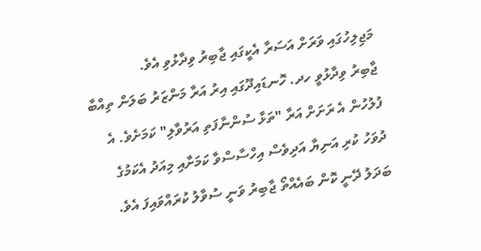މަޖިލިހުގައި ވަރަށް އަސަރާ އެކީގައި ޖާބިރު ވިދާޅުވި އެވެ.
ޖާބިރު ވިދާޅުވީ ހދ. ހޮނޑައިދޫގައި އިރު އަރާ މަންޒަރު ބަލަން ތިއްބާ ފުލުހުން އެ ރަށަށް އަރާ "ތަޅާ ސުންނާފަތި އަރުވާލި" ކަމަށެވެ. އެ ދުވަހު ކުރި އަނިޔާ އަދިވެސް އިހްސާސްވާ ކަމަށާއި މިއަދު އެކަމުގެ ބަދަލު ދޭނީ ކޮން ބައެއްތޯ ޖާބިރު ވަނީ ސުވާލު ކުރައްވައިފަ އެވެ.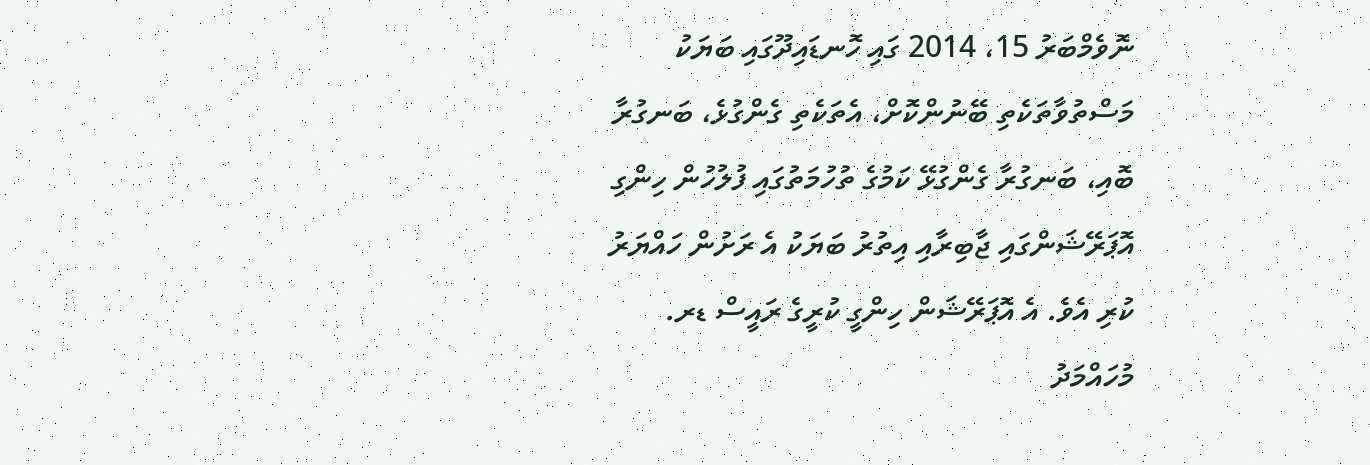ނޮވެމްބަރު 15، 2014 ގައި ހޮނޑައިދޫގައި ބަޔަކު މަސްތުވާތަކެތި ބޭނުންކޮށް، އެތަކެތި ގެންގުޅެ، ބަނގުރާ ބޮއި، ބަނގުރާ ގެންގުޅޭ ކަމުގެ ތުހުމަތުގައި ފުލުހުން ހިންގި އޮޕަރޭޝަންގައި ޖާބިރާއި އިތުރު ބަޔަކު އެ ރަށުން ހައްޔަރު ކުރި އެވެ. އެ އޮޕަރޭޝަން ހިންގީ ކުރީގެ ރައީސް ޑރ. މުހައްމަދު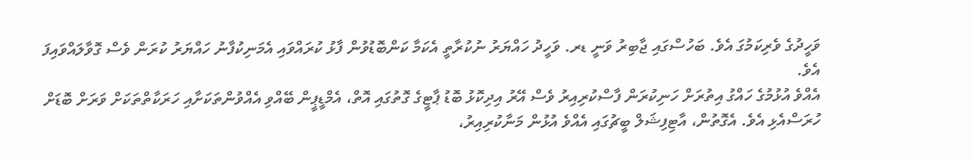ވަހީދުގެ ވެރިކަމުގަ އެވެ. ބަހުސްގައި ޖާބިރު ވަނީ ޑރ. ވަހީދު ހައްޔަރު ނުކުރާތީ އެކަމާ ކަންބޮޑުވުން ފާޅު ކުރައްވައި އެމަނިކުފާނު ހައްޔަރު ކުރަން ވެސް ގޮވާލައްވައިފަ އެވެ.
އެއްވެ އުޅުމުގެ ހައްގު އިތުރަށް ހަނިކުރަން ފާސްކުރިއިރު ވެސް އޭރު އިދިކޮޅު ބޮޑު ޕާޓީގެ ގޮތުގައި އޮތް، އެމްޑީޕީން ބޭއްވި އެއްވުންތަކަށާއި ހަރަކާތްތަކަށް ވަރަށް ބޮޑަށް ހުރަސްއެޅި އެވެ. އެގޮތުން، އާޓިފިޝަލް ބީޗުގައި އެއްވެ އުޅުން މަނާކުރިއިރު،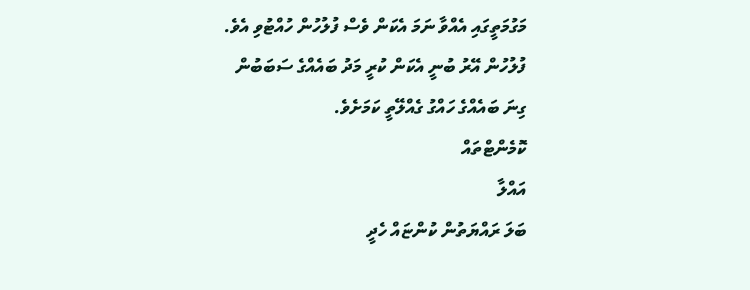މަގުމަތީގައި އެއްވާ ނަމަ އެކަން ވެސް ފުލުހުން ހުއްޓުވި އެވެ. ފުލުހުން އޭރު ބުނީ އެކަން ކުރީ މަދު ބައެއްގެ ސަބަބުން ގިނަ ބައެއްގެ ހައްގު ގެއްލޭތީ ކަމަށެވެ.
ކޮމެންޓްތައް
އައްލާ
ބަލަ ރައްޔަތުން ކުންޏައް ހެދީ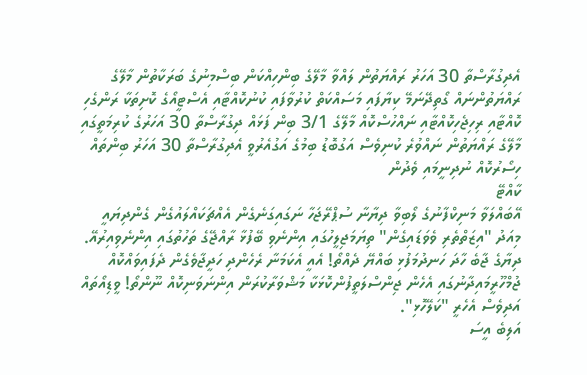އެދިގުރާސްތާ 30 އަހަރު ރައްޔަތުން ލައްވާ މާލޭގެ ބިންހިއްކަން ބިސްމިނުގެ ބަރަކާތުން މާލޭގެ ރައްޔަތުންނައް ގޯތިދޭނަމޭ ކިޔާފައި މަސައްކަތް ކުރުވާފައި ކުނުކޮއްޓާއި އެސްޓީއޯގެ ކޮށިތަކާ ރަންގެހި ކޮއްޓާއި ރިހިޖެހިކޮއްޓާއި ނައްހުސްކޮއް މާލޭގެ 3/1 ބިން ފަޅައް ދިގުރާސްތާ 30 އަހަރުގެ ކުރިމަތީގައި މާލޭގެ ރައްޔަތުން ނައްވުރެ ކުނިވެސް އަގުބޮޑު ބިމުގެ އަގުއެރުވީ އެދިގުރާސްތާ 30 އަހަރު ބިންތައް ހިސޯރުކޮއް ނުދިނީމައި ވެދުން
ކާއްޓޭ
އޭބައްލަވާ މަނިކްފާނުގެ ލޯބިވާ ދިޔާނާ ސުޕްރޭޖަހާ ނަގައިގަނެގެން އެއްޗަކައްލައުގެން ގެންދިޔައީ މިއަދު "އިޒަތްތެރި ވެވަޑައިގެން" ތިޔަމަޖިލީހުގައި އިންނެވި ބޭފުޅާ ރާއްޖޭގެ ތަހުތުގައި އިންނެވިއިރުއޭ. ދިޔާގެ ޖާބެ ހާދަ ހަނދުމަފުޅި ބައްޔޭ ދެއްތޯ! އެއީ އެކަމަނާ ރެހެންދި ހަދީޖާވެގެން ދެފައިވައްކޮއް ޖުމްހޫރީމައިދާނުގައި އެހެން ޖިންސްލަތީފުންކޮޅަކާ މަޝްވަރާކުރަން އިންނަވަނިކޮއް ނޫންތޯ! ވީޑިއޯތައް އަދިވެސް އެހެރީ "ކަލޭހޮޅި".
އަލިބެ އީސަ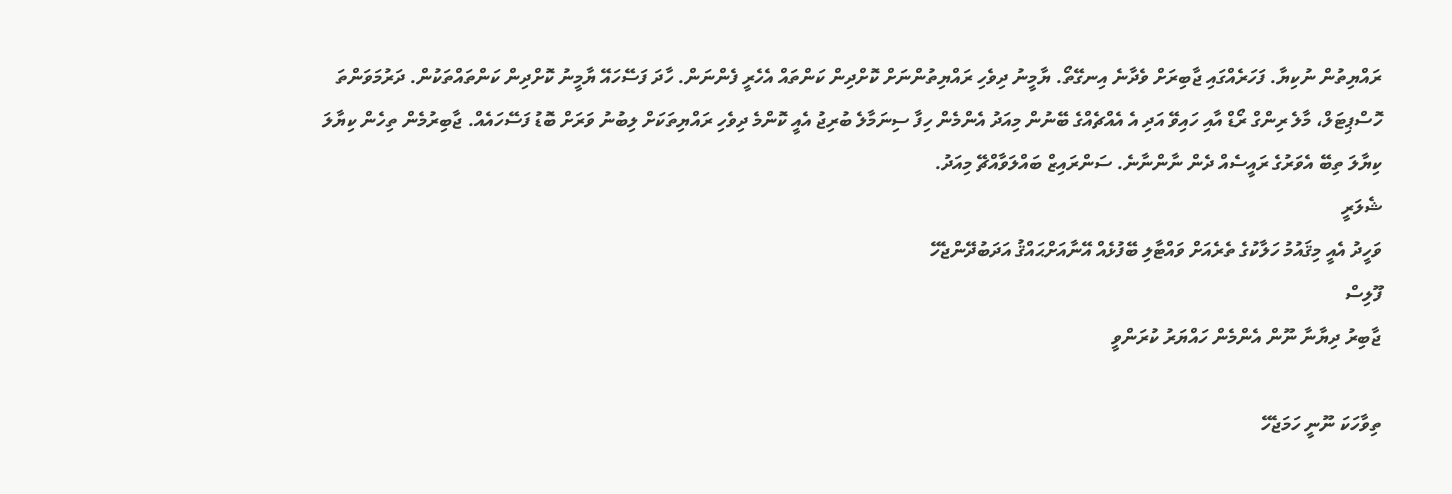ރައްޔިތުން ނުކިޔާ. ފަހަރެއްގައި ޖާބިރަށް ވެދާނެ އިނގޭތޯ. ޔާމީނު ދިވެހި ރައްޔިތުންނަށް ކޮށްދިން ކަންތައް އެހެރީ ފެންނަން. ހާދަ ފަސޭހައޭ ޔާމީނު ކޮށްދިން ކަންތައްތަކުން. ދަރުމަވަންތަ ހޮސްޕިޓަލް، މާލެ ރިންގް ރޯޑް އާއި ހައިވޭ އަދި އެ އެއްޗެއްގެ ބޭނުން މިއަދު އެންމެން ހިފާ ސިނަމާލެ ބުރިޖު އެއީ ކޮންމެ ދިވެހި ރައްޔިތަކަށް ލިބުނު ވަރަށް ބޮޑު ފަސޭހައެއް. ޖާބިރުމެން ތިހެން ކިޔާލަ ކިޔާލަ ތިބޭ އެވަރުގެ ރައީސެއް ދެން ނާންނާނެ. ސަންރައިޒް ބައްލަވާއްޗޭ މިއަދު.
ޝެލަރީ
ވަހީދު އެއީ މިޤައުމު ހަލާކުގެ ތެރެއަށް ވައްޓާލި ބޭފުޅެއް އޭނާއަށްޙައްޤު އަދަބުދޭންޖެހޭ
ފޫލިސް
ޖާބިރު ދިޔާނާ ނޫން އެންމެން ހައްޔަރު ކުރަންވީ

ތިވާހަކަ ނޫނީ ހަމަޖެހޭ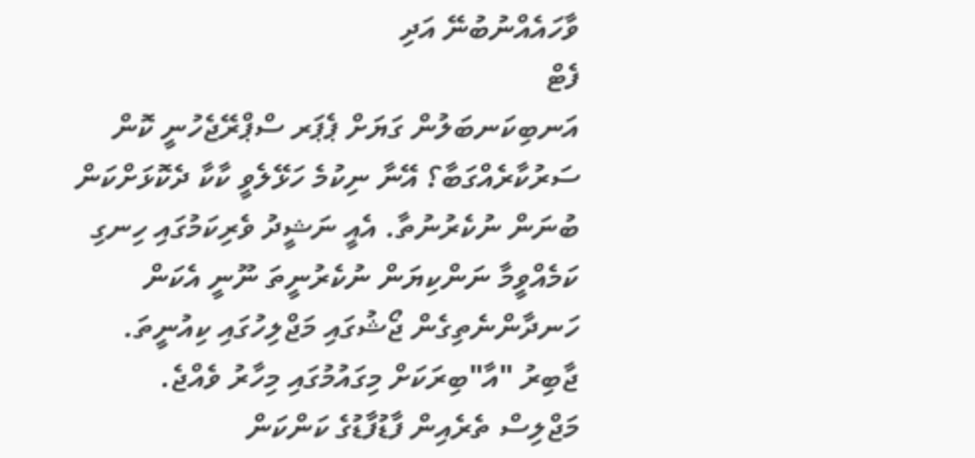ވާހައެއްނުބުނޭ އަދި
ފެޓް
އަނބިކަނބަލުން ގަޔަށް ޕެޕަރ ސްޕްރޭޖެހުނީ ކޮން ސަރުކާރެއްގަބާ؟ އޭނާ ނިކުމެ ހަޅޭލެވީ ކާކާ ދެކޮޅަށްކަން ބުނަން ނުކެރުނުތާ. އެއީ ނަޝީދު ވެރިކަމުގައި ހިނގި ކަމެއްވީމާ ނަންކިޔަން ނުކެރުނީތަ ނޫނީ އެކަން ހަނދާންނެތިގެން ޖޯޝުގައި މަޖްލިހުގައި ކިއުނީތަ. ޖާބިރު "އާ"ބިރަކަށް މިގައުމުގައި މިހާރު ވެއްޖެ. މަޖްލިސް ތެރެއިން ފާޑުފާޑުގެ ކަންކަން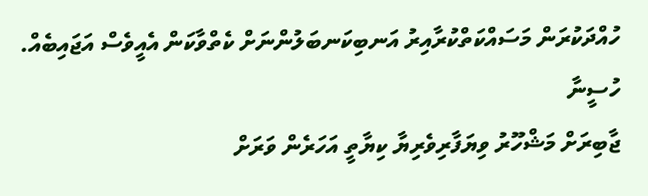ހުއްދަކުރަން މަސައްކަތްކުރާއިރު އަނބިކަނބަލުންނަށް ކެތްވާކަން އެއީވެސް އަޖައިބެއް.
ހުސީނާ
ޖާބިރަށް މަޝްހޫރު ވިޔަފާރިވެރިޔާ ކިޔާތީ އަހަރެން ވަރަށް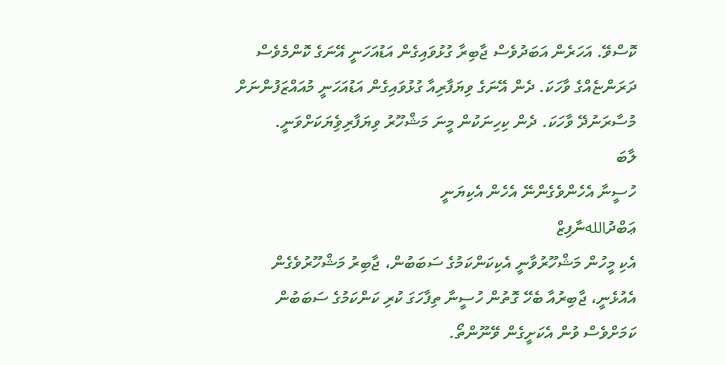ކޮސްވޭ. އަހަރެން އަބަދުވެސް ޖާބިރާ ގުޅުވައިގެން އަޑުއަހަނީ އޭނަގެ ކޮންމެވެސް ދަރަންޏެއްގެ ވާހަކަ. ދެން އޭނަގެ ވިޔަފާރިއާ ގުޅުވައިގެން އަޑުއަހަނީ މުއައްޒަފުންނަށް މުސާރަނުދޭ ވާހަކަ. ދެން ކިހިނަކުން މީނަ މަޝްހޫރު ވިޔަފާރިވެިޔަކަށްވަނީ.
ލާބަ
ހުސީނާ އެހެންވެގެންނޭ އެހެން އެކިޔަނީ
ޢަބްދުاللهނާފިޒް
އެކި މީހުން މަޝްހޫރުވާނީ އެކިކަންކަމުގެ ސަބަބުން، ޖާބިރު މަޝްހޫރުވެގެން އެއުޅެނީ، ޖާބިރުއާ ބެހޭ ގޮތުން ހުސީނާ ތިފާހަގަ ކުރި ކަންކަމުގެ ސަބަބުން ކަމަށްވެސް ވުން އެކަށީގެން ވޭނޫންތޯ.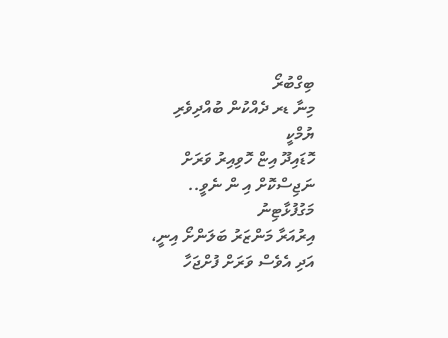ބިގްބުރޯ
މިނާ ޑރ ދެއްކުން ބުއްދިވެރި
ޔުމްކީ
ހޮޑައިދޫ އިޏް ހޮވިއިރު ވަރަށް ނަޖިސްކޮށް އި ން ނެވީ..
މަގުފުޅާޓިނު
އިރުއަރާ މަންޒަރު ބަލަންށޯ އިނީ، އަދި އެވެސް ވަރަށް ފުށްޖަހާ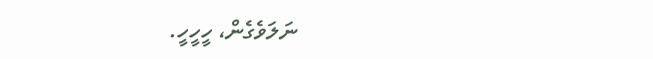ނަލަވެގެން، ހީހީހީ.